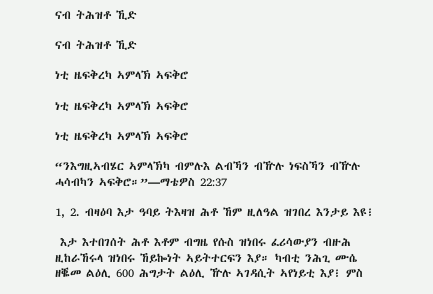ናብ ትሕዝቶ ኺድ

ናብ ትሕዝቶ ኺድ

ነቲ ዜፍቅረካ ኣምላኽ ኣፍቅሮ

ነቲ ዜፍቅረካ ኣምላኽ ኣፍቅሮ

ነቲ ዜፍቅረካ ኣምላኽ ኣፍቅሮ

“ንእግዚኣብሄር ኣምላኽካ ብምሉእ ልብኻን ብዅሉ ነፍስኻን ብዅሉ ሓሳብካን ኣፍቅሮ።”—ማቴዎስ 22:37

1, 2. ብዛዕባ እታ ዓባይ ትእዛዝ ሕቶ ኸም ዚለዓል ዝገበረ እንታይ እዩ፧

 እታ እተበገሰት ሕቶ እቶም ብግዜ የሱስ ዝነበሩ ፈሪሳውያን ብዙሕ ዚከራኸሩላ ዝነበሩ ኸይኰነት ኣይትተርፍን እያ። ካብቲ ንሕጊ ሙሴ ዘቘመ ልዕሊ 600 ሕግታት ልዕሊ ዅሉ ኣገዳሲት ኣየነይቲ እያ፧ ምስ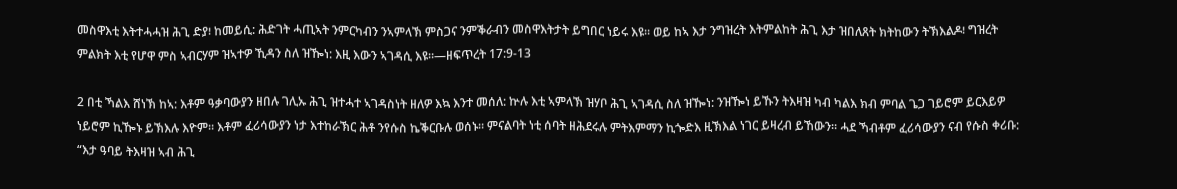መስዋእቲ እትተሓሓዝ ሕጊ ድያ፧ ከመይሲ: ሕድገት ሓጢኣት ንምርካብን ንኣምላኽ ምስጋና ንምቕራብን መስዋእትታት ይግበር ነይሩ እዩ። ወይ ከኣ እታ ንግዝረት እትምልከት ሕጊ እታ ዝበለጸት ክትከውን ትኽእልዶ፧ ግዝረት ምልክት እቲ የሆዋ ምስ ኣብርሃም ዝኣተዎ ኺዳን ስለ ዝዀነ: እዚ እውን ኣገዳሲ እዩ።—ዘፍጥረት 17:9-13

2 በቲ ኻልእ ሸነኽ ከኣ: እቶም ዓቃባውያን ዘበሉ ገሊኡ ሕጊ ዝተሓተ ኣገዳስነት ዘለዎ እኳ እንተ መሰለ: ኵሉ እቲ ኣምላኽ ዝሃቦ ሕጊ ኣገዳሲ ስለ ዝዀነ: ንዝዀነ ይኹን ትእዛዝ ካብ ካልእ ክብ ምባል ጌጋ ገይሮም ይርእይዎ ነይሮም ኪዀኑ ይኽእሉ እዮም። እቶም ፈሪሳውያን ነታ እተከራኽር ሕቶ ንየሱስ ኬቕርቡሉ ወሰኑ። ምናልባት ነቲ ሰባት ዘሕደሩሉ ምትእምማን ኪጐድእ ዚኽእል ነገር ይዛረብ ይኸውን። ሓደ ኻብቶም ፈሪሳውያን ናብ የሱስ ቀሪቡ: “እታ ዓባይ ትእዛዝ ኣብ ሕጊ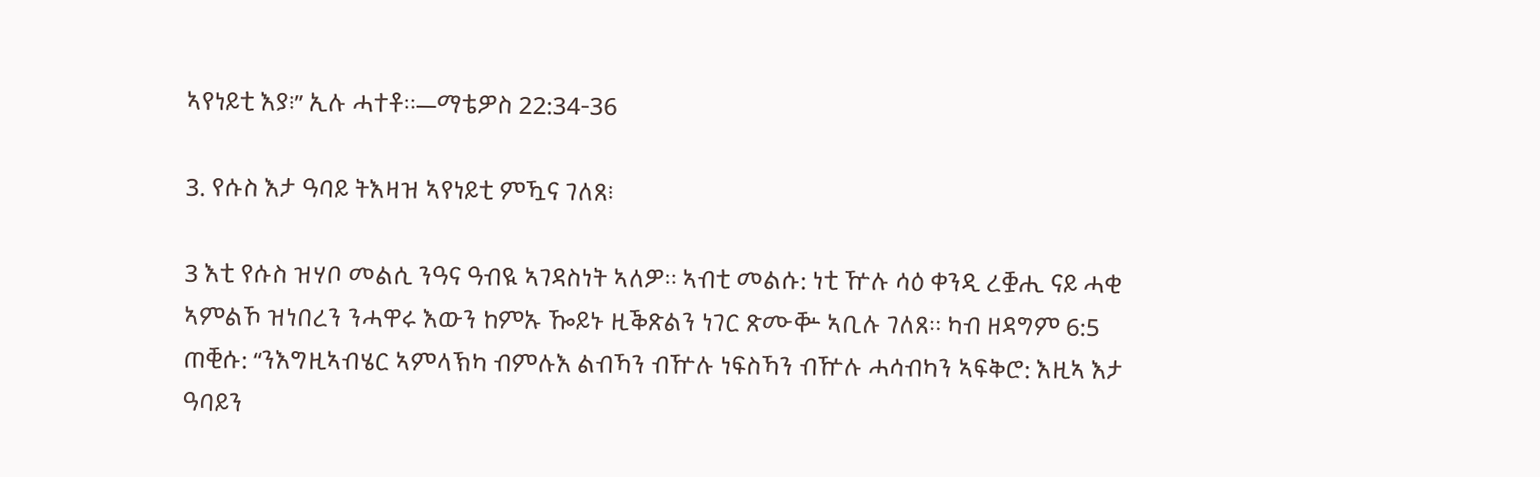ኣየነይቲ እያ፧” ኢሉ ሓተቶ።—ማቴዎስ 22:34-36

3. የሱስ እታ ዓባይ ትእዛዝ ኣየነይቲ ምዃና ገለጸ፧

3 እቲ የሱስ ዝሃቦ መልሲ ንዓና ዓብዪ ኣገዳስነት ኣለዎ። ኣብቲ መልሱ: ነቲ ዅሉ ሳዕ ቀንዲ ረቛሒ ናይ ሓቂ ኣምልኾ ዝነበረን ንሓዋሩ እውን ከምኡ ዀይኑ ዚቕጽልን ነገር ጽሙቝ ኣቢሉ ገለጸ። ካብ ዘዳግም 6:5 ጠቒሱ: “ንእግዚኣብሄር ኣምላኽካ ብምሉእ ልብኻን ብዅሉ ነፍስኻን ብዅሉ ሓሳብካን ኣፍቅሮ: እዚኣ እታ ዓባይን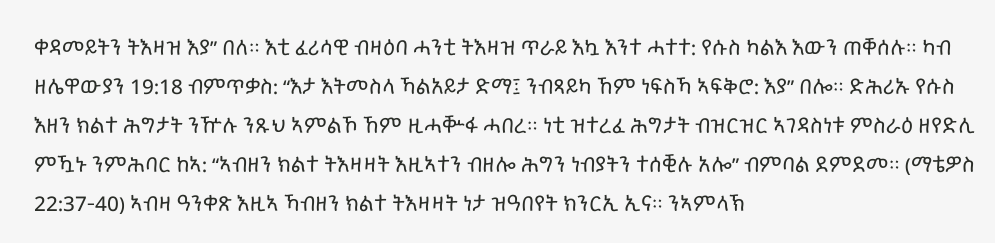ቀዳመይትን ትእዛዝ እያ” በለ። እቲ ፈሪሳዊ ብዛዕባ ሓንቲ ትእዛዝ ጥራይ እኳ እንተ ሓተተ: የሱስ ካልእ እውን ጠቐሰሉ። ካብ ዘሌዋውያን 19:18 ብምጥቃስ: “እታ እትመስላ ኻልአይታ ድማ፤ ንብጻይካ ኸም ነፍስኻ ኣፍቅሮ: እያ” በሎ። ድሕሪኡ የሱስ እዘን ክልተ ሕግታት ንዅሉ ንጹህ ኣምልኾ ኸም ዚሓቝፋ ሓበረ። ነቲ ዝተረፈ ሕግታት ብዝርዝር ኣገዳስነቱ ምስራዕ ዘየድሊ ምዃኑ ንምሕባር ከኣ: “ኣብዘን ክልተ ትእዛዛት እዚኣተን ብዘሎ ሕግን ነብያትን ተሰቒሉ አሎ” ብምባል ደምደመ። (ማቴዎስ 22:37-40) ኣብዛ ዓንቀጽ እዚኣ ኻብዘን ክልተ ትእዛዛት ነታ ዝዓበየት ክንርኢ ኢና። ንኣምላኽ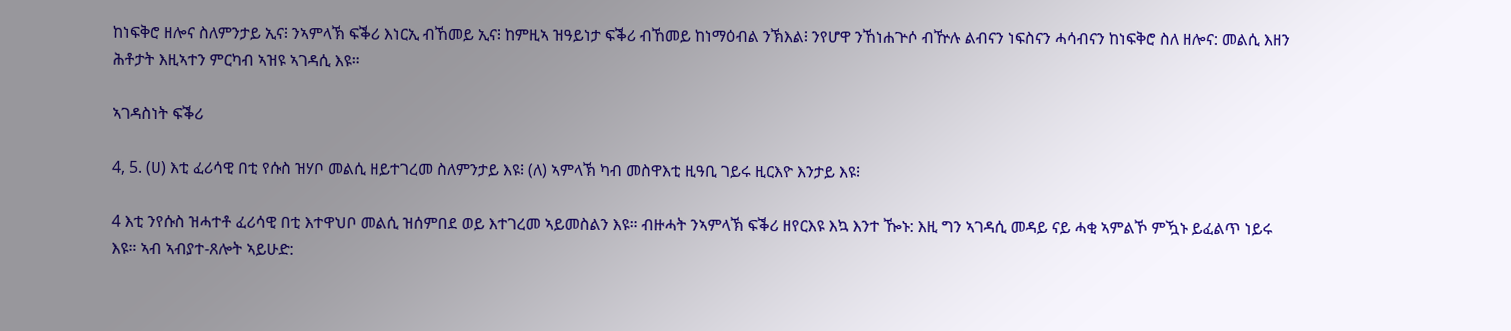ከነፍቅሮ ዘሎና ስለምንታይ ኢና፧ ንኣምላኽ ፍቕሪ እነርኢ ብኸመይ ኢና፧ ከምዚኣ ዝዓይነታ ፍቕሪ ብኸመይ ከነማዕብል ንኽእል፧ ንየሆዋ ንኸነሐጕሶ ብዅሉ ልብናን ነፍስናን ሓሳብናን ከነፍቅሮ ስለ ዘሎና: መልሲ እዘን ሕቶታት እዚኣተን ምርካብ ኣዝዩ ኣገዳሲ እዩ።

ኣገዳስነት ፍቕሪ

4, 5. (ሀ) እቲ ፈሪሳዊ በቲ የሱስ ዝሃቦ መልሲ ዘይተገረመ ስለምንታይ እዩ፧ (ለ) ኣምላኽ ካብ መስዋእቲ ዚዓቢ ገይሩ ዚርእዮ እንታይ እዩ፧

4 እቲ ንየሱስ ዝሓተቶ ፈሪሳዊ በቲ እተዋህቦ መልሲ ዝሰምበደ ወይ እተገረመ ኣይመስልን እዩ። ብዙሓት ንኣምላኽ ፍቕሪ ዘየርእዩ እኳ እንተ ዀኑ: እዚ ግን ኣገዳሲ መዳይ ናይ ሓቂ ኣምልኾ ምዃኑ ይፈልጥ ነይሩ እዩ። ኣብ ኣብያተ-ጸሎት ኣይሁድ: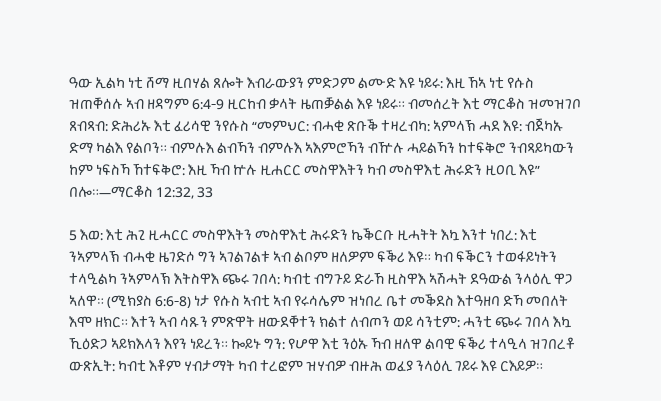ዓው ኢልካ ነቲ ሸማ ዚበሃል ጸሎት እብራውያን ምድጋም ልሙድ እዩ ነይሩ: እዚ ኸኣ ነቲ የሱስ ዝጠቐሰሉ ኣብ ዘዳግም 6:4-9 ዚርከብ ቃላት ዜጠቓልል እዩ ነይሩ። ብመሰረት እቲ ማርቆስ ዝመዝገቦ ጸብጻብ: ድሕሪኡ እቲ ፈሪሳዊ ንየሱስ “መምህር: ብሓቂ ጽቡቕ ተዛረብካ: ኣምላኽ ሓደ እዩ: ብጀካኡ ድማ ካልእ የልቦን። ብምሉእ ልብኻን ብምሉእ ኣእምሮኻን ብዅሉ ሓይልኻን ከተፍቅሮ ንብጻይካውን ከም ነፍስኻ ኸተፍቅሮ: እዚ ኻብ ኵሉ ዚሐርር መስዋእትን ካብ መስዋእቲ ሕሩድን ዚዐቢ እዩ” በሎ።—ማርቆስ 12:32, 33

5 እወ: እቲ ሕጊ ዚሓርር መስዋእትን መስዋእቲ ሕሩድን ኬቕርቡ ዚሓትት እኳ እንተ ነበረ: እቲ ንኣምላኽ ብሓቂ ዜገድሶ ግን ኣገልገልቱ ኣብ ልቦም ዘለዎም ፍቕሪ እዩ። ካብ ፍቕርን ተወፋይነትን ተላዒልካ ንኣምላኽ እትስዋእ ጭሩ ገበላ: ካብቲ ብግጉይ ድራኸ ዚስዋእ ኣሽሓት ደዓውል ንላዕሊ ዋጋ ኣለዋ። (ሚክያስ 6:6-8) ነታ የሱስ ኣብቲ ኣብ የሩሳሌም ዝነበረ ቤተ መቕደስ እተዓዘባ ድኻ መበለት እሞ ዘክር። እተን ኣብ ሳጹን ምጽዋት ዘውደቐተን ክልተ ለብጦን ወይ ሳንቲም: ሓንቲ ጭሩ ገበላ እኳ ኺዕድጋ ኣይክእላን እየን ነይረን። ኰይኑ ግን: የሆዋ እቲ ንዕኡ ኻብ ዘለዋ ልባዊ ፍቕሪ ተላዒላ ዝገበረቶ ውጽኢት: ካብቲ እቶም ሃብታማት ካብ ተረፎም ዝሃብዎ ብዙሕ ወፈያ ንላዕሊ ገይሩ እዩ ርእይዎ።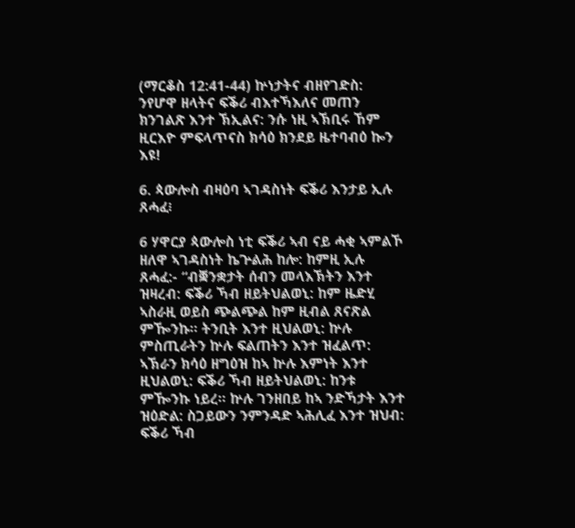(ማርቆስ 12:41-44) ኵነታትና ብዘየገድስ: ንየሆዋ ዘላትና ፍቕሪ ብእተኻእለና መጠን ክንገልጽ እንተ ኽኢልና: ንሱ ነዚ ኣኽቢሩ ኸም ዚርእዮ ምፍላጥናስ ክሳዕ ክንደይ ዜተባብዕ ኰን እዩ!

6. ጳውሎስ ብዛዕባ ኣገዳስነት ፍቕሪ እንታይ ኢሉ ጸሓፈ፧

6 ሃዋርያ ጳውሎስ ነቲ ፍቕሪ ኣብ ናይ ሓቂ ኣምልኾ ዘለዋ ኣገዳስነት ኬጕልሕ ከሎ: ከምዚ ኢሉ ጸሓፈ:- “ብቛንቋታት ሰብን መላእኽትን እንተ ዝዛረብ: ፍቕሪ ኻብ ዘይትህልወኒ: ከም ዜድሂ ኣስራዚ ወይስ ጭልጭል ከም ዚብል ጸናጽል ምዀንኩ። ትንቢት እንተ ዚህልወኒ: ኵሉ ምስጢራትን ኵሉ ፍልጠትን እንተ ዝፈልጥ: ኣኽራን ክሳዕ ዘግዕዝ ከኣ ኵሉ እምነት እንተ ዚህልወኒ: ፍቕሪ ኻብ ዘይትህልወኒ: ከንቱ ምዀንኩ ነይረ። ኵሉ ገንዘበይ ከኣ ንድኻታት እንተ ዝዕድል: ስጋይውን ንምንዳድ ኣሕሊፈ እንተ ዝህብ: ፍቕሪ ኻብ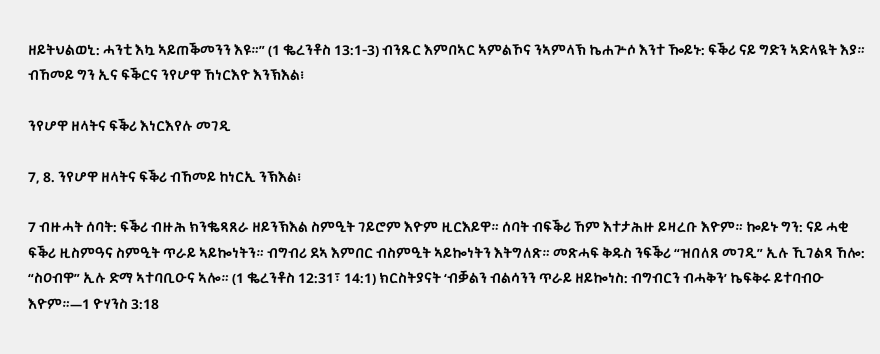ዘይትህልወኒ: ሓንቲ እኳ ኣይጠቕመንን እዩ።” (1 ቈረንቶስ 13:1-3) ብንጹር እምበኣር ኣምልኾና ንኣምላኽ ኬሐጕሶ እንተ ዀይኑ: ፍቕሪ ናይ ግድን ኣድላዪት እያ። ብኸመይ ግን ኢና ፍቕርና ንየሆዋ ኸነርእዮ እንኽእል፧

ንየሆዋ ዘላትና ፍቕሪ እነርእየሉ መገዲ

7, 8. ንየሆዋ ዘላትና ፍቕሪ ብኸመይ ከነርኢ ንኽእል፧

7 ብዙሓት ሰባት: ፍቕሪ ብዙሕ ክንቈጻጸራ ዘይንኽእል ስምዒት ገይሮም እዮም ዚርእይዋ። ሰባት ብፍቕሪ ኸም እተታሕዙ ይዛረቡ እዮም። ኰይኑ ግን: ናይ ሓቂ ፍቕሪ ዚስምዓና ስምዒት ጥራይ ኣይኰነትን። ብግብሪ ደኣ እምበር ብስምዒት ኣይኰነትን እትግለጽ። መጽሓፍ ቅዱስ ንፍቕሪ “ዝበለጸ መገዲ” ኢሉ ኺገልጻ ኸሎ: “ስዐብዋ” ኢሉ ድማ ኣተባቢዑና ኣሎ። (1 ቈረንቶስ 12:31፣ 14:1) ክርስትያናት ‘ብቓልን ብልሳንን ጥራይ ዘይኰነስ: ብግብርን ብሓቅን’ ኬፍቅሩ ይተባብዑ እዮም።—1 ዮሃንስ 3:18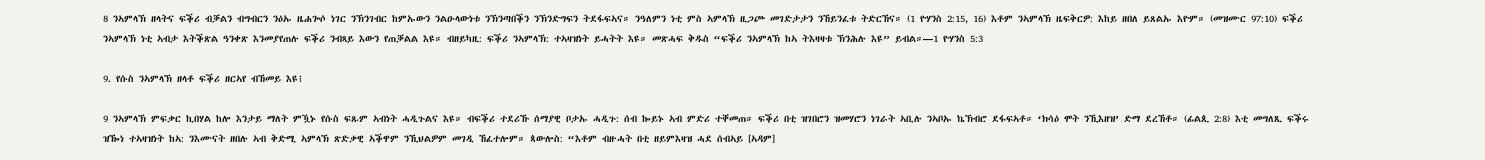8 ንኣምላኽ ዘላትና ፍቕሪ ብቓልን ብግብርን ንዕኡ ዜሐጐሶ ነገር ንኽንገብር ከምኡውን ንልዑላውነቱ ንኽንጣበቕን ንኽንድግፍን ትደፋፍኣና። ንዓለምን ነቲ ምስ ኣምላኽ ዚጋጮ መገድታታን ንኸይንፈቱ ትድርኸና። (1 ዮሃንስ 2:15, 16) እቶም ንኣምላኽ ዜፍቅርዎ: እከይ ዘበለ ይጸልኡ እዮም። (መዝሙር 97:10) ፍቕሪ ንኣምላኽ ነቲ ኣብታ እትቕጽል ዓንቀጽ እንመያየጠሉ ፍቕሪ ንብጻይ እውን የጠቓልል እዩ። ብዘይካዚ: ፍቕሪ ንኣምላኽ: ተኣዛዝነት ይሓትት እዩ። መጽሓፍ ቅዱስ “ፍቕሪ ንኣምላኽ ከኣ ትእዛዛቱ ኽንሕሉ እዩ” ይብል።—1 ዮሃንስ 5:3

9. የሱስ ንኣምላኽ ዘላቶ ፍቕሪ ዘርኣየ ብኸመይ እዩ፧

9 ንኣምላኽ ምፍቃር ኪበሃል ከሎ እንታይ ማለት ምዃኑ የሱስ ፍጹም ኣብነት ሓዲጉልና እዩ። ብፍቕሪ ተደሪኹ ሰማያዊ ቦታኡ ሓዲጉ: ሰብ ኰይኑ ኣብ ምድሪ ተቐመጠ። ፍቕሪ በቲ ዝገበሮን ዝመሃሮን ነገራት ኣቢሉ ንኣቦኡ ኬኽብሮ ደፋፍኣቶ። ‘ክሳዕ ሞት ንኺእዘዝ’ ድማ ደረኸቶ። (ፊልጲ 2:8) እቲ መግለጺ ፍቕሩ ዝዀነ ተኣዛዝነት ከኣ: ንእሙናት ዘበሉ ኣብ ቅድሚ ኣምላኽ ጽድቃዊ ኣቕዋም ንኺህልዎም መገዲ ኸፈተሎም። ጳውሎስ: “እቶም ብዙሓት በቲ ዘይምእዛዝ ሓደ ሰብኣይ [ኣዳም]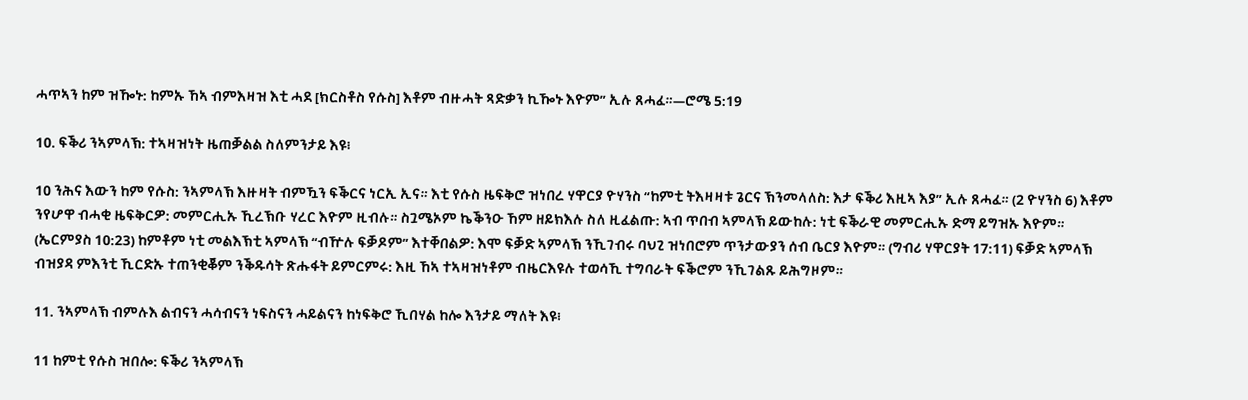ሓጥኣን ከም ዝዀኑ: ከምኡ ኸኣ ብምእዛዝ እቲ ሓደ [ክርስቶስ የሱስ] እቶም ብዙሓት ጻድቃን ኪዀኑ እዮም” ኢሉ ጸሓፈ።—ሮሜ 5:19

10. ፍቕሪ ንኣምላኽ: ተኣዛዝነት ዜጠቓልል ስለምንታይ እዩ፧

10 ንሕና እውን ከም የሱስ: ንኣምላኽ እዙዛት ብምዃን ፍቕርና ነርኢ ኢና። እቲ የሱስ ዜፍቅሮ ዝነበረ ሃዋርያ ዮሃንስ “ከምቲ ትእዛዛቱ ጌርና ኽንመላለስ: እታ ፍቕሪ እዚኣ እያ” ኢሉ ጸሓፈ። (2 ዮሃንስ 6) እቶም ንየሆዋ ብሓቂ ዜፍቅርዎ: መምርሒኡ ኺረኽቡ ሃረር እዮም ዚብሉ። ስጓሜኦም ኬቕንዑ ኸም ዘይክእሉ ስለ ዚፈልጡ: ኣብ ጥበብ ኣምላኽ ይውከሉ: ነቲ ፍቕራዊ መምርሒኡ ድማ ይግዝኡ እዮም። (ኤርምያስ 10:23) ከምቶም ነቲ መልእኽቲ ኣምላኽ “ብዅሉ ፍቓዶም” እተቐበልዎ: እሞ ፍቓድ ኣምላኽ ንኺገብሩ ባህጊ ዝነበሮም ጥንታውያን ሰብ ቤርያ እዮም። (ግብሪ ሃዋርያት 17:11) ፍቓድ ኣምላኽ ብዝያዳ ምእንቲ ኺርድኡ ተጠንቂቖም ንቕዱሳት ጽሑፋት ይምርምሩ: እዚ ኸኣ ተኣዛዝነቶም ብዜርእዩሉ ተወሳኺ ተግባራት ፍቕሮም ንኺገልጹ ይሕግዞም።

11. ንኣምላኽ ብምሉእ ልብናን ሓሳብናን ነፍስናን ሓይልናን ከነፍቅሮ ኺበሃል ከሎ እንታይ ማለት እዩ፧

11 ከምቲ የሱስ ዝበሎ: ፍቕሪ ንኣምላኽ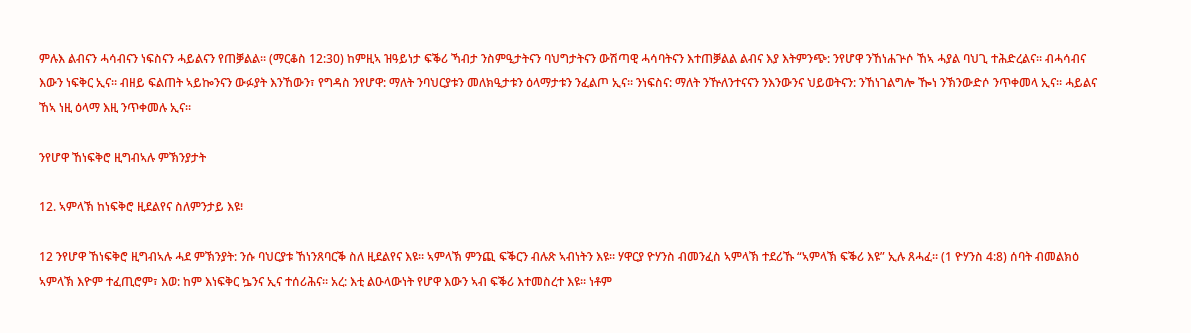ምሉእ ልብናን ሓሳብናን ነፍስናን ሓይልናን የጠቓልል። (ማርቆስ 12:30) ከምዚኣ ዝዓይነታ ፍቕሪ ኻብታ ንስምዒታትናን ባህግታትናን ውሽጣዊ ሓሳባትናን እተጠቓልል ልብና እያ እትምንጭ: ንየሆዋ ንኸነሐጕሶ ኸኣ ሓያል ባህጊ ተሕድረልና። ብሓሳብና እውን ነፍቅር ኢና። ብዘይ ፍልጠት ኣይኰንናን ውፉያት እንኸውን፣ የግዳስ ንየሆዋ: ማለት ንባህርያቱን መለክዒታቱን ዕላማታቱን ንፈልጦ ኢና። ንነፍስና: ማለት ንዅለንተናናን ንእንውንና ህይወትናን: ንኸነገልግሎ ዀነ ንኽንውድሶ ንጥቀመላ ኢና። ሓይልና ኸኣ ነዚ ዕላማ እዚ ንጥቀመሉ ኢና።

ንየሆዋ ኸነፍቅሮ ዚግብኣሉ ምኽንያታት

12. ኣምላኽ ከነፍቅሮ ዚደልየና ስለምንታይ እዩ፧

12 ንየሆዋ ኸነፍቅሮ ዚግብኣሉ ሓደ ምኽንያት: ንሱ ባህርያቱ ኸነንጸባርቕ ስለ ዚደልየና እዩ። ኣምላኽ ምንጪ ፍቕርን ብሉጽ ኣብነትን እዩ። ሃዋርያ ዮሃንስ ብመንፈስ ኣምላኽ ተደሪኹ “ኣምላኽ ፍቕሪ እዩ” ኢሉ ጸሓፈ። (1 ዮሃንስ 4:8) ሰባት ብመልክዕ ኣምላኽ እዮም ተፈጢሮም፣ እወ: ከም እነፍቅር ኴንና ኢና ተሰሪሕና። አረ: እቲ ልዑላውነት የሆዋ እውን ኣብ ፍቕሪ እተመስረተ እዩ። ነቶም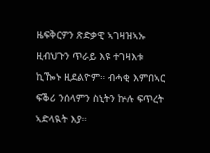ዜፍቅርዎን ጽድቃዊ ኣገዛዝኣኡ ዚብህጉን ጥራይ እዩ ተገዛእቱ ኪዀኑ ዚደልዮም። ብሓቂ እምበኣር ፍቕሪ ንሰላምን ስኒትን ኵሉ ፍጥረት ኣድላዪት እያ።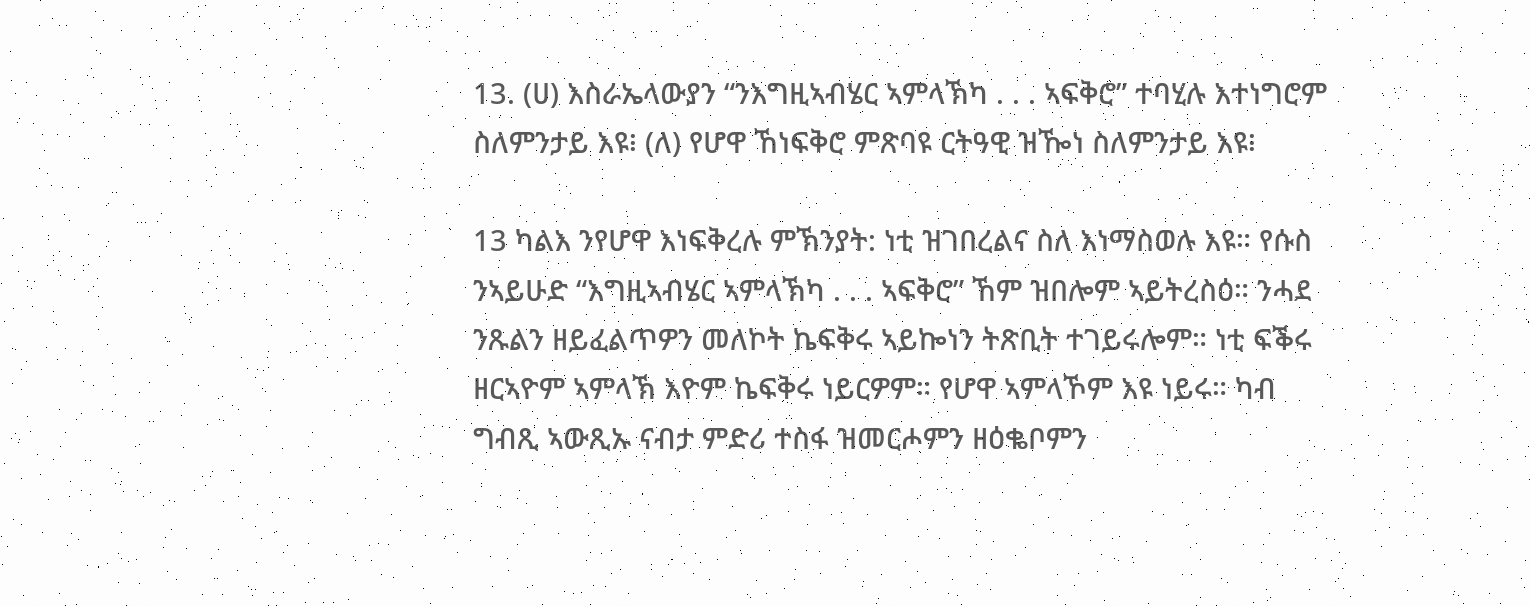13. (ሀ) እስራኤላውያን “ንእግዚኣብሄር ኣምላኽካ . . . ኣፍቅሮ” ተባሂሉ እተነግሮም ስለምንታይ እዩ፧ (ለ) የሆዋ ኸነፍቅሮ ምጽባዩ ርትዓዊ ዝዀነ ስለምንታይ እዩ፧

13 ካልእ ንየሆዋ እነፍቅረሉ ምኽንያት: ነቲ ዝገበረልና ስለ እነማስወሉ እዩ። የሱስ ንኣይሁድ “እግዚኣብሄር ኣምላኽካ . . . ኣፍቅሮ” ኸም ዝበሎም ኣይትረስዕ። ንሓደ ንጹልን ዘይፈልጥዎን መለኮት ኬፍቅሩ ኣይኰነን ትጽቢት ተገይሩሎም። ነቲ ፍቕሩ ዘርኣዮም ኣምላኽ እዮም ኬፍቅሩ ነይርዎም። የሆዋ ኣምላኾም እዩ ነይሩ። ካብ ግብጺ ኣውጺኡ ናብታ ምድሪ ተስፋ ዝመርሖምን ዘዕቈቦምን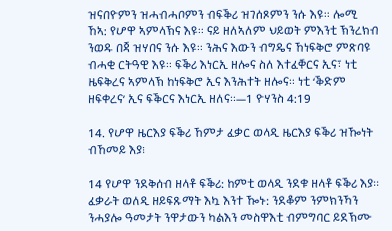ዝናበዮምን ዝሓብሓቦምን ብፍቕሪ ዝገሰጾምን ንሱ እዩ። ሎሚ ኸኣ: የሆዋ ኣምላኽና እዩ። ናይ ዘለኣለም ህይወት ምእንቲ ኽንረክብ ንወዱ በጃ ዝሃበና ንሱ እዩ። ንሕና እውን ብግዴና ኸነፍቅሮ ምጽባዩ ብሓቂ ርትዓዊ እዩ። ፍቕሪ እነርኢ ዘሎና ስለ እተፈቐርና ኢና፣ ነቲ ዜፍቅረና ኣምላኽ ከነፍቅሮ ኢና እንሕተት ዘሎና። ነቲ ‘ቕድም ዘፍቀረና’ ኢና ፍቕርና እነርኢ ዘለና።—1 ዮሃንስ 4:19

14. የሆዋ ዜርእያ ፍቕሪ ኸምታ ፈቃር ወላዲ ዜርእያ ፍቕሪ ዝዀነት ብኸመይ እያ፧

14 የሆዋ ንደቅሰብ ዘላቶ ፍቕሪ: ከምቲ ወላዲ ንደቁ ዘላቶ ፍቕሪ እያ። ፈቃራት ወለዲ ዘይፍጹማት እኳ እንተ ዀኑ: ንደቆም ንምክንኻን ንሓያሎ ዓመታት ንዋታውን ካልእን መስዋእቲ ብምግባር ይደኽሙ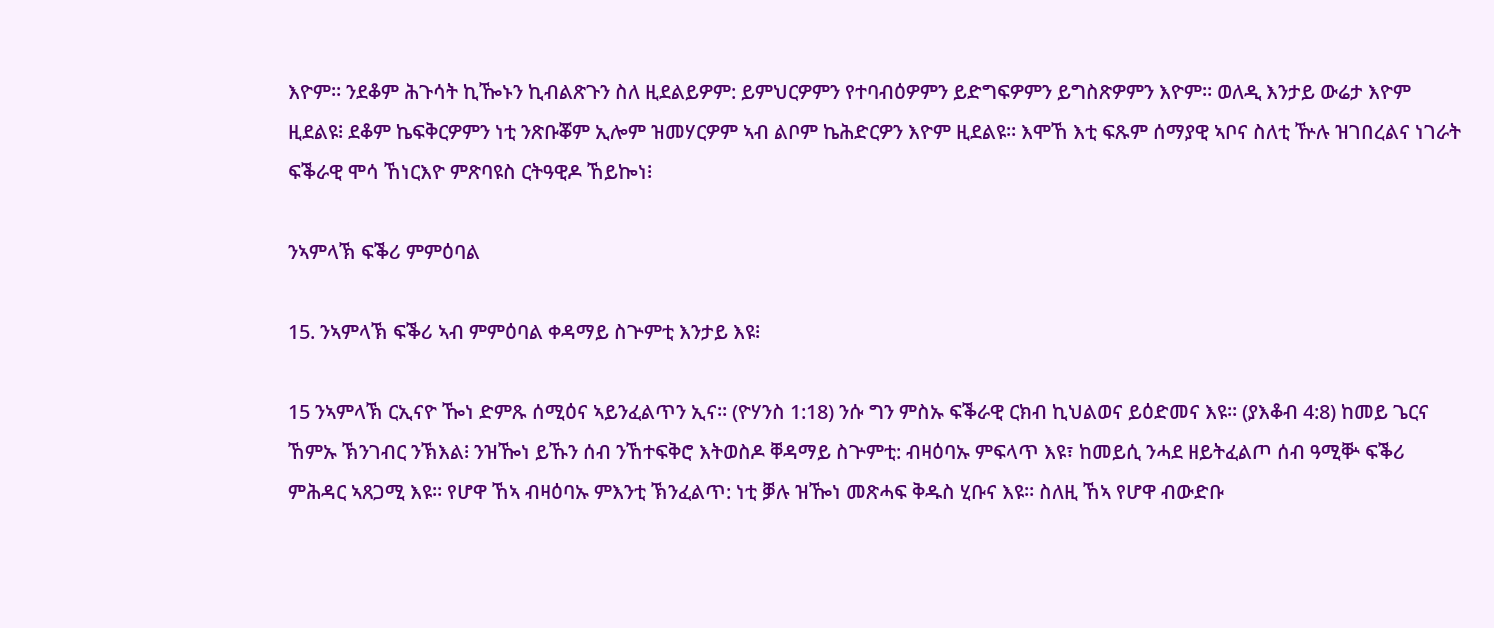እዮም። ንደቆም ሕጉሳት ኪዀኑን ኪብልጽጉን ስለ ዚደልይዎም: ይምህርዎምን የተባብዕዎምን ይድግፍዎምን ይግስጽዎምን እዮም። ወለዲ እንታይ ውሬታ እዮም ዚደልዩ፧ ደቆም ኬፍቅርዎምን ነቲ ንጽቡቖም ኢሎም ዝመሃርዎም ኣብ ልቦም ኬሕድርዎን እዮም ዚደልዩ። እሞኸ እቲ ፍጹም ሰማያዊ ኣቦና ስለቲ ዅሉ ዝገበረልና ነገራት ፍቕራዊ ሞሳ ኸነርእዮ ምጽባዩስ ርትዓዊዶ ኸይኰነ፧

ንኣምላኽ ፍቕሪ ምምዕባል

15. ንኣምላኽ ፍቕሪ ኣብ ምምዕባል ቀዳማይ ስጕምቲ እንታይ እዩ፧

15 ንኣምላኽ ርኢናዮ ዀነ ድምጹ ሰሚዕና ኣይንፈልጥን ኢና። (ዮሃንስ 1:18) ንሱ ግን ምስኡ ፍቕራዊ ርክብ ኪህልወና ይዕድመና እዩ። (ያእቆብ 4:8) ከመይ ጌርና ኸምኡ ኽንገብር ንኽእል፧ ንዝዀነ ይኹን ሰብ ንኸተፍቅሮ እትወስዶ ቐዳማይ ስጕምቲ: ብዛዕባኡ ምፍላጥ እዩ፣ ከመይሲ ንሓደ ዘይትፈልጦ ሰብ ዓሚቝ ፍቕሪ ምሕዳር ኣጸጋሚ እዩ። የሆዋ ኸኣ ብዛዕባኡ ምእንቲ ኽንፈልጥ: ነቲ ቓሉ ዝዀነ መጽሓፍ ቅዱስ ሂቡና እዩ። ስለዚ ኸኣ የሆዋ ብውድቡ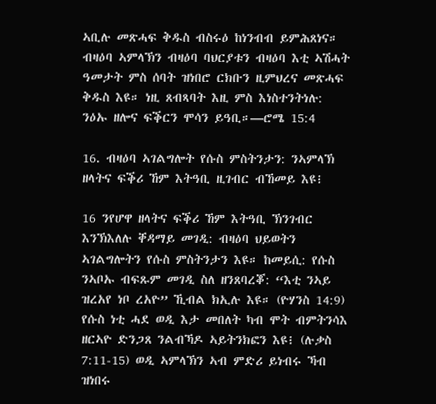ኣቢሉ መጽሓፍ ቅዱስ ብስሩዕ ከነንብብ ይምሕጸነና። ብዛዕባ ኣምላኽን ብዛዕባ ባህርያቱን ብዛዕባ እቲ ኣሽሓት ዓመታት ምስ ሰባት ዝነበሮ ርክቡን ዚምህረና መጽሓፍ ቅዱስ እዩ። ነዚ ጸብጻባት እዚ ምስ እነስተንትነሉ: ንዕኡ ዘሎና ፍቕርን ሞሳን ይዓቢ።—ሮሜ 15:4

16. ብዛዕባ ኣገልግሎት የሱስ ምስትንታን: ንኣምላኽ ዘላትና ፍቕሪ ኸም እትዓቢ ዚገብር ብኸመይ እዩ፧

16 ንየሆዋ ዘላትና ፍቕሪ ኸም እትዓቢ ኽንገብር እንኽእለሉ ቐዳማይ መገዲ: ብዛዕባ ህይወትን ኣገልግሎትን የሱስ ምስትንታን እዩ። ከመይሲ: የሱስ ንኣቦኡ ብፍጹም መገዲ ስለ ዘንጸባረቖ: “እቲ ንኣይ ዝረአየ ነቦ ረአዮ” ኺብል ክኢሉ እዩ። (ዮሃንስ 14:9) የሱስ ነቲ ሓደ ወዲ እታ መበለት ካብ ሞት ብምትንሳእ ዘርኣዮ ድንጋጸ ንልብኻዶ ኣይትንክፎን እዩ፧ (ሉቃስ 7:11-15) ወዲ ኣምላኽን ኣብ ምድሪ ይነብሩ ኻብ ዝነበሩ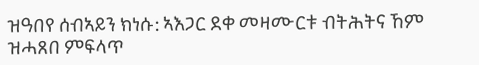ዝዓበየ ሰብኣይን ክነሱ: ኣእጋር ደቀ መዛሙርቱ ብትሕትና ኸም ዝሓጸበ ምፍላጥ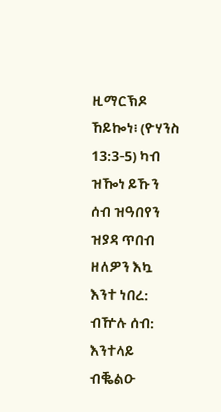ዚማርኽዶ ኸይኰነ፧ (ዮሃንስ 13:3-5) ካብ ዝዀነ ይኹን ሰብ ዝዓበየን ዝያዳ ጥበብ ዘለዎን እኳ እንተ ነበረ: ብዅሉ ሰብ: እንተላይ ብቘልዑ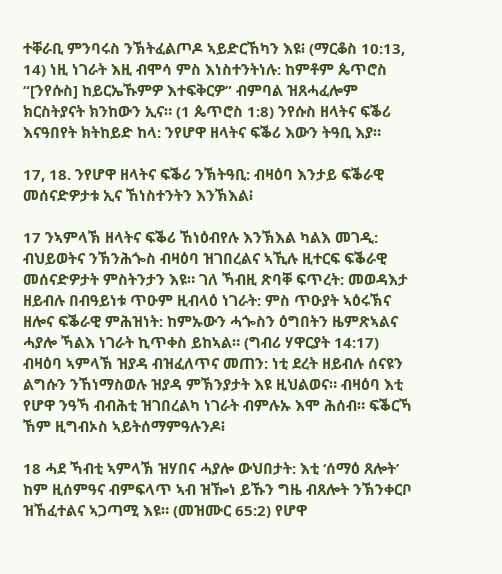ተቐራቢ ምንባሩስ ንኽትፈልጦዶ ኣይድርኸካን እዩ፧ (ማርቆስ 10:13, 14) ነዚ ነገራት እዚ ብሞሳ ምስ እነስተንትነሉ: ከምቶም ጴጥሮስ “[ንየሱስ] ከይርኤኹምዎ እተፍቅርዎ” ብምባል ዝጸሓፈሎም ክርስትያናት ክንከውን ኢና። (1 ጴጥሮስ 1:8) ንየሱስ ዘላትና ፍቕሪ እናዓበየት ክትከይድ ከላ: ንየሆዋ ዘላትና ፍቕሪ እውን ትዓቢ እያ።

17, 18. ንየሆዋ ዘላትና ፍቕሪ ንኽትዓቢ: ብዛዕባ እንታይ ፍቕራዊ መሰናድዎታቱ ኢና ኸነስተንትን እንኽእል፧

17 ንኣምላኽ ዘላትና ፍቕሪ ኸነዕብየሉ እንኽእል ካልእ መገዲ: ብህይወትና ንኽንሕጐስ ብዛዕባ ዝገበረልና ኣኺሉ ዚተርፍ ፍቕራዊ መሰናድዎታት ምስትንታን እዩ። ገለ ኻብዚ ጽባቐ ፍጥረት: መወዳእታ ዘይብሉ በብዓይነቱ ጥዑም ዚብላዕ ነገራት: ምስ ጥዑያት ኣዕሩኽና ዘሎና ፍቕራዊ ምሕዝነት: ከምኡውን ሓጐስን ዕግበትን ዜምጽኣልና ሓያሎ ኻልእ ነገራት ኪጥቀስ ይከኣል። (ግብሪ ሃዋርያት 14:17) ብዛዕባ ኣምላኽ ዝያዳ ብዝፈለጥና መጠን: ነቲ ደረት ዘይብሉ ሰናዩን ልግሱን ንኸነማስወሉ ዝያዳ ምኽንያታት እዩ ዚህልወና። ብዛዕባ እቲ የሆዋ ንዓኻ ብብሕቲ ዝገበረልካ ነገራት ብምሉኡ እሞ ሕሰብ። ፍቕርኻ ኸም ዚግብኦስ ኣይትሰማምዓሉንዶ፧

18 ሓደ ኻብቲ ኣምላኽ ዝሃበና ሓያሎ ውህበታት: እቲ ‘ሰማዕ ጸሎት’ ከም ዚሰምዓና ብምፍላጥ ኣብ ዝዀነ ይኹን ግዜ ብጸሎት ንኽንቀርቦ ዝኸፈተልና ኣጋጣሚ እዩ። (መዝሙር 65:2) የሆዋ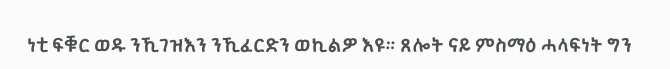ነቲ ፍቑር ወዱ ንኺገዝእን ንኺፈርድን ወኪልዎ እዩ። ጸሎት ናይ ምስማዕ ሓላፍነት ግን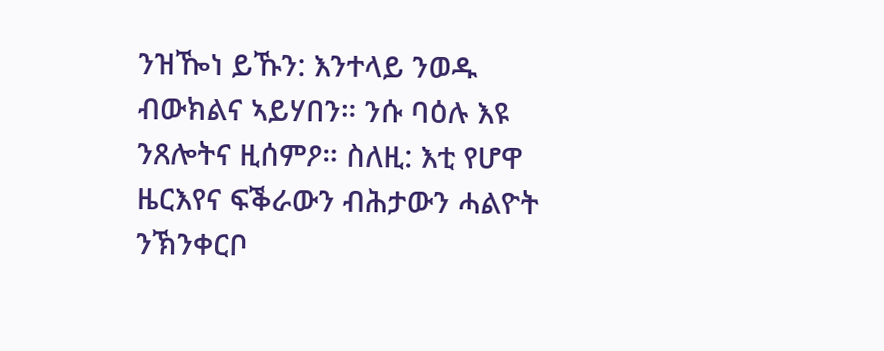ንዝዀነ ይኹን: እንተላይ ንወዱ ብውክልና ኣይሃበን። ንሱ ባዕሉ እዩ ንጸሎትና ዚሰምዖ። ስለዚ: እቲ የሆዋ ዜርእየና ፍቕራውን ብሕታውን ሓልዮት ንኽንቀርቦ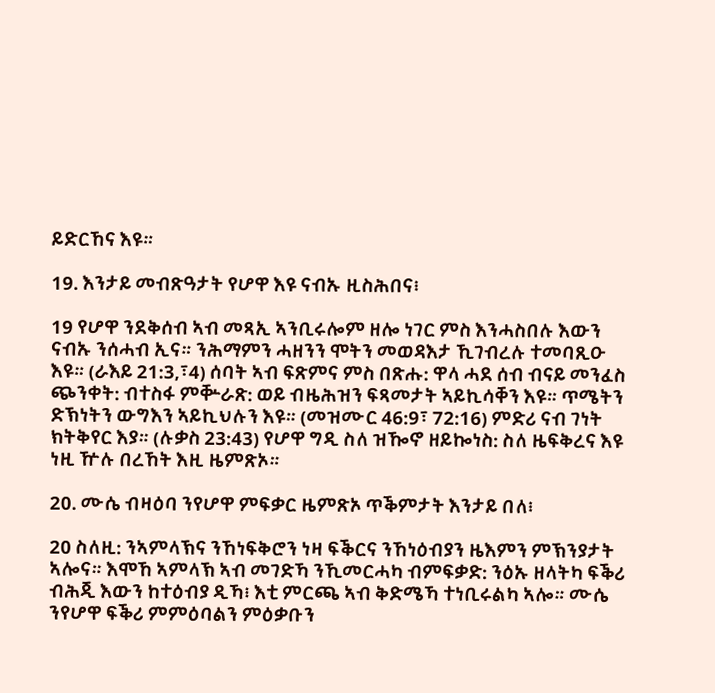ይድርኸና እዩ።

19. እንታይ መብጽዓታት የሆዋ እዩ ናብኡ ዚስሕበና፧

19 የሆዋ ንደቅሰብ ኣብ መጻኢ ኣንቢሩሎም ዘሎ ነገር ምስ እንሓስበሉ እውን ናብኡ ንሰሓብ ኢና። ንሕማምን ሓዘንን ሞትን መወዳእታ ኺገብረሉ ተመባጺዑ እዩ። (ራእይ 21:3,፣4) ሰባት ኣብ ፍጽምና ምስ በጽሑ: ዋላ ሓደ ሰብ ብናይ መንፈስ ጭንቀት: ብተስፋ ምቝራጽ: ወይ ብዜሕዝን ፍጻመታት ኣይኪሳቐን እዩ። ጥሜትን ድኽነትን ውግእን ኣይኪህሉን እዩ። (መዝሙር 46:9፣ 72:16) ምድሪ ናብ ገነት ክትቅየር እያ። (ሉቃስ 23:43) የሆዋ ግዲ ስለ ዝዀኖ ዘይኰነስ: ስለ ዜፍቅረና እዩ ነዚ ዅሉ በረኸት እዚ ዜምጽኦ።

20. ሙሴ ብዛዕባ ንየሆዋ ምፍቃር ዜምጽኦ ጥቕምታት እንታይ በለ፧

20 ስለዚ: ንኣምላኽና ንኸነፍቅሮን ነዛ ፍቕርና ንኸነዕብያን ዜእምን ምኽንያታት ኣሎና። እሞኸ ኣምላኽ ኣብ መገድኻ ንኺመርሓካ ብምፍቃድ: ንዕኡ ዘላትካ ፍቕሪ ብሕጂ እውን ከተዕብያ ዲኻ፧ እቲ ምርጫ ኣብ ቅድሜኻ ተነቢሩልካ ኣሎ። ሙሴ ንየሆዋ ፍቕሪ ምምዕባልን ምዕቃቡን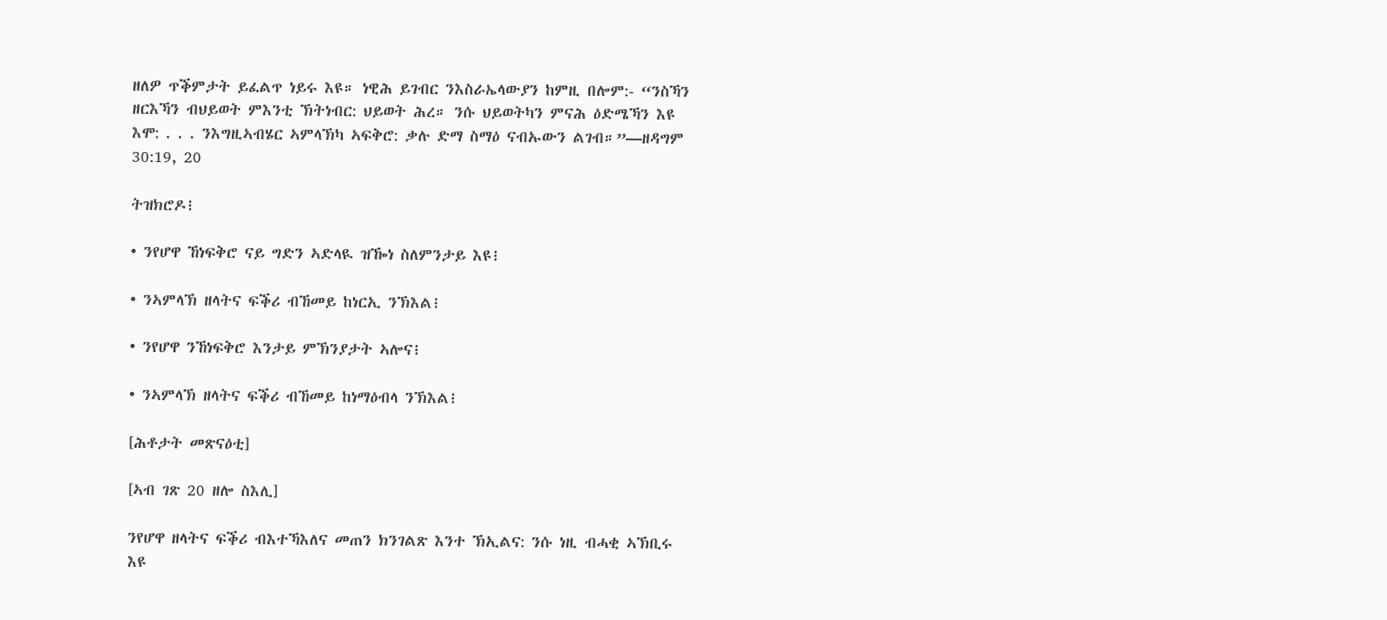ዘለዎ ጥቕምታት ይፈልጥ ነይሩ እዩ። ነዊሕ ይገብር ንእስራኤላውያን ከምዚ በሎም:- “ንስኻን ዘርእኻን ብህይወት ምእንቲ ኽትነብር: ህይወት ሕረ። ንሱ ህይወትካን ምናሕ ዕድሜኻን እዩ እሞ: . . . ንእግዚኣብሄር ኣምላኽካ ኣፍቅሮ: ቃሉ ድማ ስማዕ ናብኡውን ልገብ።”—ዘዳግም 30:19, 20

ትዝክሮዶ፧

• ንየሆዋ ኸነፍቅሮ ናይ ግድን ኣድላዪ ዝዀነ ስለምንታይ እዩ፧

• ንኣምላኽ ዘላትና ፍቕሪ ብኸመይ ከነርኢ ንኽእል፧

• ንየሆዋ ንኸነፍቅሮ እንታይ ምኽንያታት ኣሎና፧

• ንኣምላኽ ዘላትና ፍቕሪ ብኸመይ ከነማዕብላ ንኽእል፧

[ሕቶታት መጽናዕቲ]

[ኣብ ገጽ 20 ዘሎ ስእሊ]

ንየሆዋ ዘላትና ፍቕሪ ብእተኻእለና መጠን ክንገልጽ እንተ ኽኢልና: ንሱ ነዚ ብሓቂ ኣኽቢሩ እዩ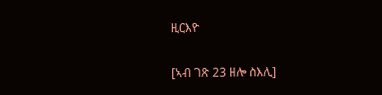ዚርእዮ

[ኣብ ገጽ 23 ዘሎ ስእሊ]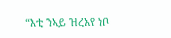“እቲ ንኣይ ዝረአየ ነቦ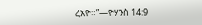ረአዮ።”—ዮሃንስ 14:9